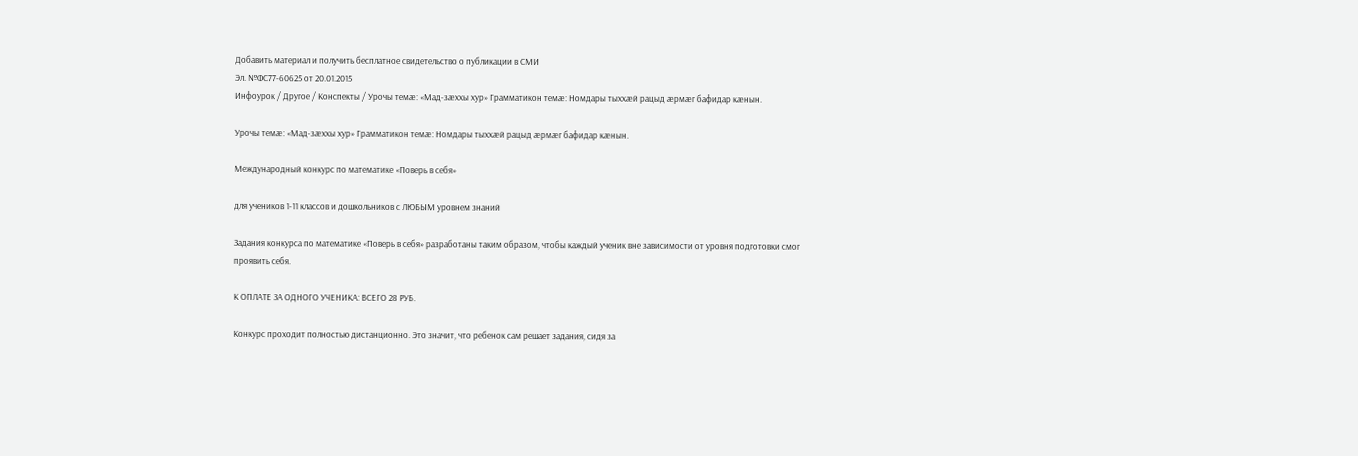Добавить материал и получить бесплатное свидетельство о публикации в СМИ
Эл. №ФС77-60625 от 20.01.2015
Инфоурок / Другое / Конспекты / Урочы темæ: «Мад-зæххы хур» Грамматикон темæ: Номдары тыххæй рацыд æрмæг бафидар кæнын.

Урочы темæ: «Мад-зæххы хур» Грамматикон темæ: Номдары тыххæй рацыд æрмæг бафидар кæнын.

Международный конкурс по математике «Поверь в себя»

для учеников 1-11 классов и дошкольников с ЛЮБЫМ уровнем знаний

Задания конкурса по математике «Поверь в себя» разработаны таким образом, чтобы каждый ученик вне зависимости от уровня подготовки смог проявить себя.

К ОПЛАТЕ ЗА ОДНОГО УЧЕНИКА: ВСЕГО 28 РУБ.

Конкурс проходит полностью дистанционно. Это значит, что ребенок сам решает задания, сидя за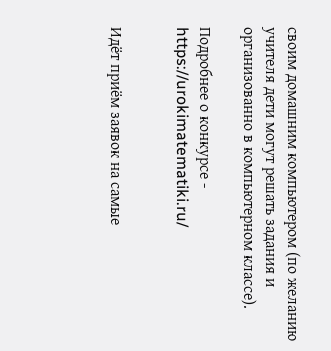своим домашним компьютером (по желанию учителя дети могут решать задания и организованно в компьютерном классе).

Подробнее о конкурсе - https://urokimatematiki.ru/


Идёт приём заявок на самые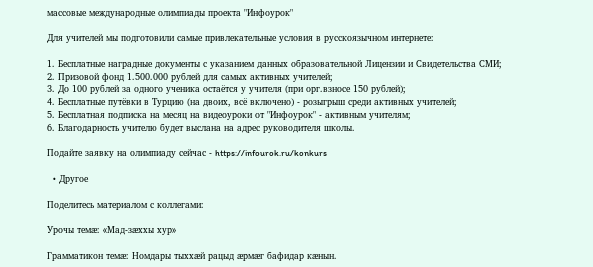массовые международные олимпиады проекта "Инфоурок"

Для учителей мы подготовили самые привлекательные условия в русскоязычном интернете:

1. Бесплатные наградные документы с указанием данных образовательной Лицензии и Свидeтельства СМИ;
2. Призовой фонд 1.500.000 рублей для самых активных учителей;
3. До 100 рублей за одного ученика остаётся у учителя (при орг.взносе 150 рублей);
4. Бесплатные путёвки в Турцию (на двоих, всё включено) - розыгрыш среди активных учителей;
5. Бесплатная подписка на месяц на видеоуроки от "Инфоурок" - активным учителям;
6. Благодарность учителю будет выслана на адрес руководителя школы.

Подайте заявку на олимпиаду сейчас - https://infourok.ru/konkurs

  • Другое

Поделитесь материалом с коллегами:

Урочы темæ: «Мад-зæххы хур»

Грамматикон темæ: Номдары тыххæй рацыд æрмæг бафидар кæнын.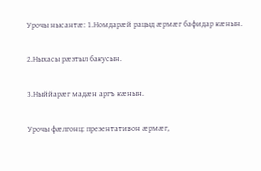Урочы нысантæ: 1.Номдарæй рацыд æрмæг бафидар кæнын.

2.Ныхасы рæзтыл бакусын.

3.Ныййарæг мадæн аргъ кæнын.

Урочы фæлгонц: презентативон æрмæг,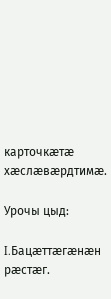карточкæтæ хæслæвæрдтимæ.

Урочы цыд:

I.Бацæттæгæнæн рæстæг.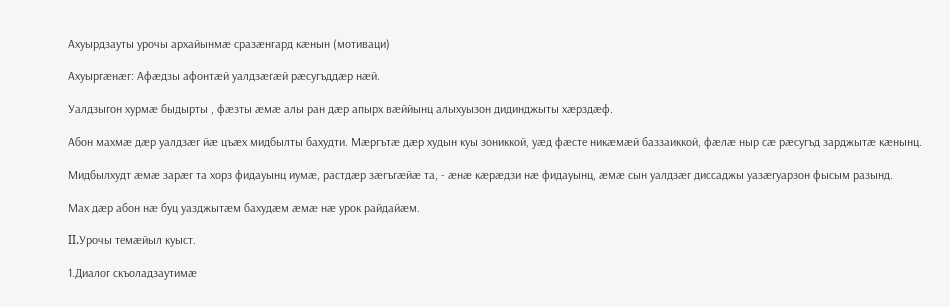Ахуырдзауты урочы архайынмæ сразæнгард кæнын (мотиваци)

Ахуыргæнæг: Афæдзы афонтæй уалдзæгæй рæсугъддæр нæй.

Уалдзыгон хурмæ быдырты , фæзты æмæ алы ран дæр апырх вæййынц алыхуызон дидинджыты хæрздæф.

Абон махмæ дæр уалдзæг йæ цъæх мидбылты бахудти. Мæргътæ дæр худын куы зониккой, уæд фæсте никæмæй баззаиккой, фæлæ ныр сæ рæсугъд зарджытæ кæнынц.

Мидбылхудт æмæ зарæг та хорз фидауынц иумæ, растдæр зæгъгæйæ та, - æнæ кæрæдзи нæ фидауынц, æмæ сын уалдзæг диссаджы уазæгуарзон фысым разынд.

Мах дæр абон нæ буц уазджытæм бахудæм æмæ нæ урок райдайæм.

II.Урочы темæйыл куыст.

1.Диалог скъоладзаутимæ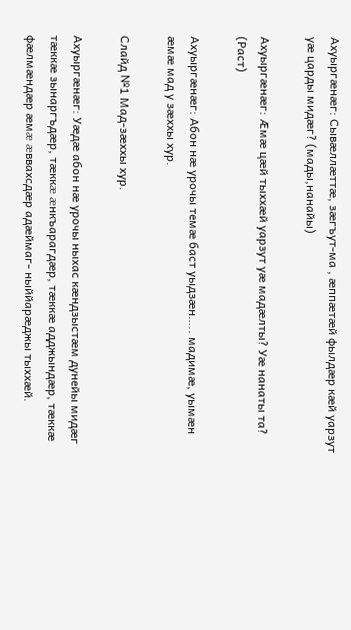Ахуыргæнæг: Сывæллæттæ, зæгъут-ма , æппæтæй фылдæр кæй уарзут уæ царды мидæг? (мады,нанайы)

Ахуыргæнæг: Æмæ цæй тыххæй уарзут уæ мадæлты? Уæ нанаты та? (Раст)

Ахуыргæнæг: Абон нæ урочы темæ баст уыдзæн….. мадимæ, уымæн æмæ мад у зæххы хур.

Слайд №1 Мад-зæххы хур.

Ахуыргæнæг: Уæдæ абон нæ урочы ныхас кæндзыстæм дунейы мидæг тæккæ зынаргъдæр, тæккæ æнкъарагдæр, тæккæ адджындæр, тæккæ фæлмæндæр æмæ æввахсдæр адæймаг- ныййарæджы тыххæй.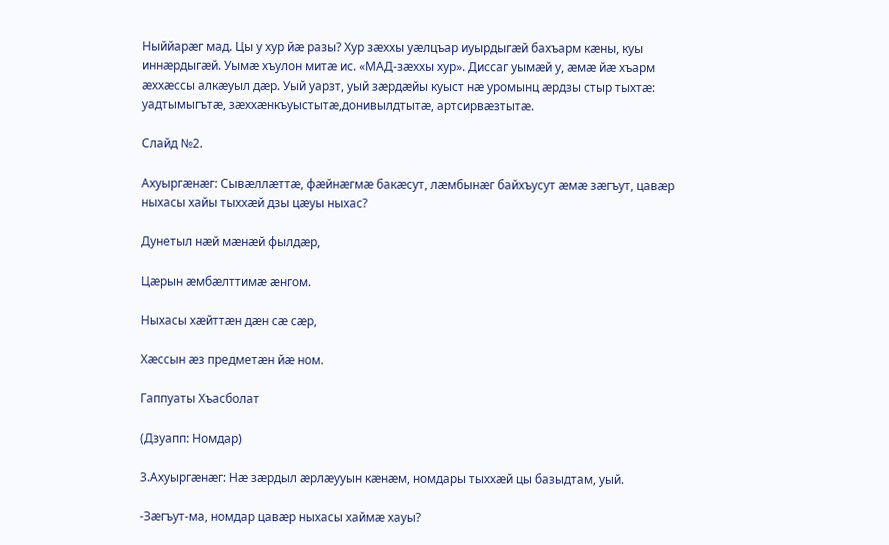Ныййарæг мад. Цы у хур йæ разы? Хур зæххы уæлцъар иуырдыгæй бахъарм кæны, куы иннæрдыгæй. Уымæ хъулон митæ ис. «МАД-зæххы хур». Диссаг уымæй у, æмæ йæ хъарм æххæссы алкæуыл дæр. Уый уарзт, уый зæрдæйы куыст нæ уромынц æрдзы стыр тыхтæ: уадтымыгътæ, зæххæнкъуыстытæ,донивылдтытæ, артсирвæзтытæ.

Слайд №2.

Ахуыргæнæг: Сывæллæттæ, фæйнæгмæ бакæсут, лæмбынæг байхъусут æмæ зæгъут, цавæр ныхасы хайы тыххæй дзы цæуы ныхас?

Дунетыл нæй мæнæй фылдæр,

Цæрын æмбæлттимæ æнгом.

Ныхасы хæйттæн дæн сæ сæр,

Хæссын æз предметæн йæ ном.

Гаппуаты Хъасболат

(Дзуапп: Номдар)

3.Ахуыргæнæг: Нæ зæрдыл æрлæууын кæнæм, номдары тыххæй цы базыдтам, уый.

-Зæгъут-ма, номдар цавæр ныхасы хаймæ хауы?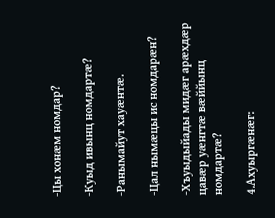-Цы хонæм номдар?

-Куыд ивынц номдартæ?

-Ранымайут хауæнтæ.

-Цал нымæцы ис номдарæн?

-Хъуыдыйады мидæг арæхдæр цавæр уæнгтæ вæййынц номдартæ?

4.Ахуыргæнæг: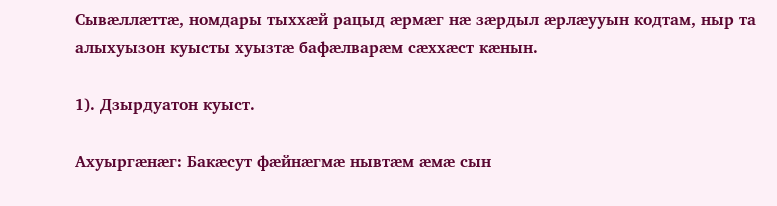Сывæллæттæ, номдары тыххæй рацыд æрмæг нæ зæрдыл æрлæууын кодтам, ныр та алыхуызон куысты хуызтæ бафæлварæм сæххæст кæнын.

1). Дзырдуатон куыст.

Ахуыргæнæг: Бакæсут фæйнæгмæ нывтæм æмæ сын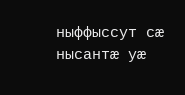ныффыссут сæ нысантæ уæ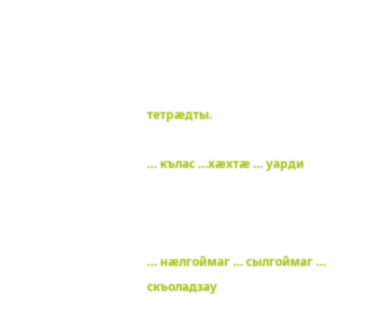тетрæдты.

… кълас …хæхтæ … уарди



… нæлгоймаг … сылгоймаг … скъоладзау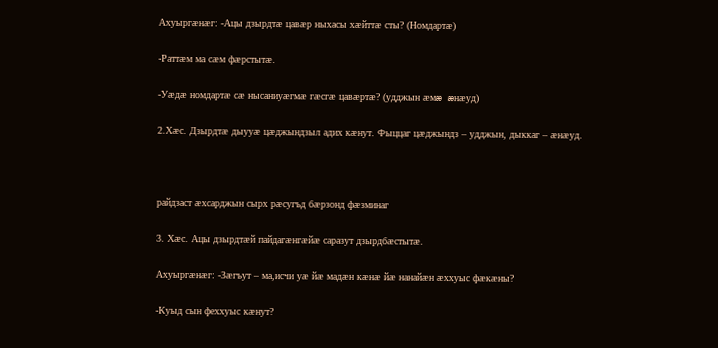Ахуыргæнæг: -Ацы дзырдтæ цавæр ныхасы хæйттæ сты? (Номдартæ)

-Раттæм ма сæм фæрстытæ.

-Уæдæ номдартæ сæ нысаниуæгмæ гæсгæ цавæртæ? (удджын æмæ æнæуд)

2.Хæс. Дзырдтæ дыууæ цæджындзыл адих кæнут. Фыццаг цæджындз – удджын, дыккаг – æнæуд.



райдзаст æхсарджын сырх рæсугъд бæрзонд фæзминаг

3. Хæс. Ацы дзырдтæй пайдагæнгæйæ саразут дзырдбæстытæ.

Ахуыргæнæг: -Зæгъут – ма,исчи уæ йæ мадæн кæнæ йæ нанайæн æххуыс фæкæны?

-Куыд сын феххуыс кæнут?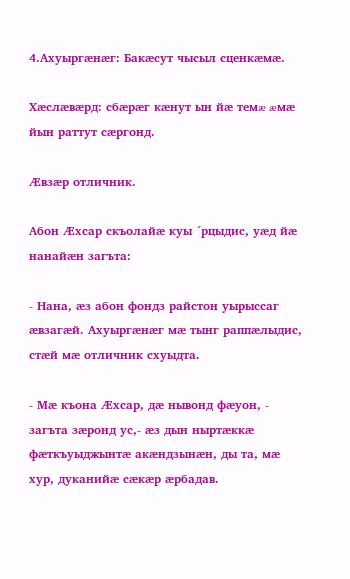4.Ахуыргæнæг: Бакæсут чысыл сценкæмæ.

Хæслæвæрд: сбæрæг кæнут ын йæ темæ æмæ йын раттут сæргонд.

Æвзæр отличник.

Абон Æхсар скъолайæ куы ´рцыдис, уæд йæ нанайæн загъта:

- Нана, æз абон фондз райстон уырыссаг æвзагæй. Ахуыргæнæг мæ тынг раппæлыдис, стæй мæ отличник схуыдта.

- Мæ къона Æхсар, дæ нывонд фæуон, - загъта зæронд ус,- æз дын ныртæккæ фæткъуыджынтæ акæндзынæн, ды та, мæ хур, дуканийæ сæкæр æрбадав.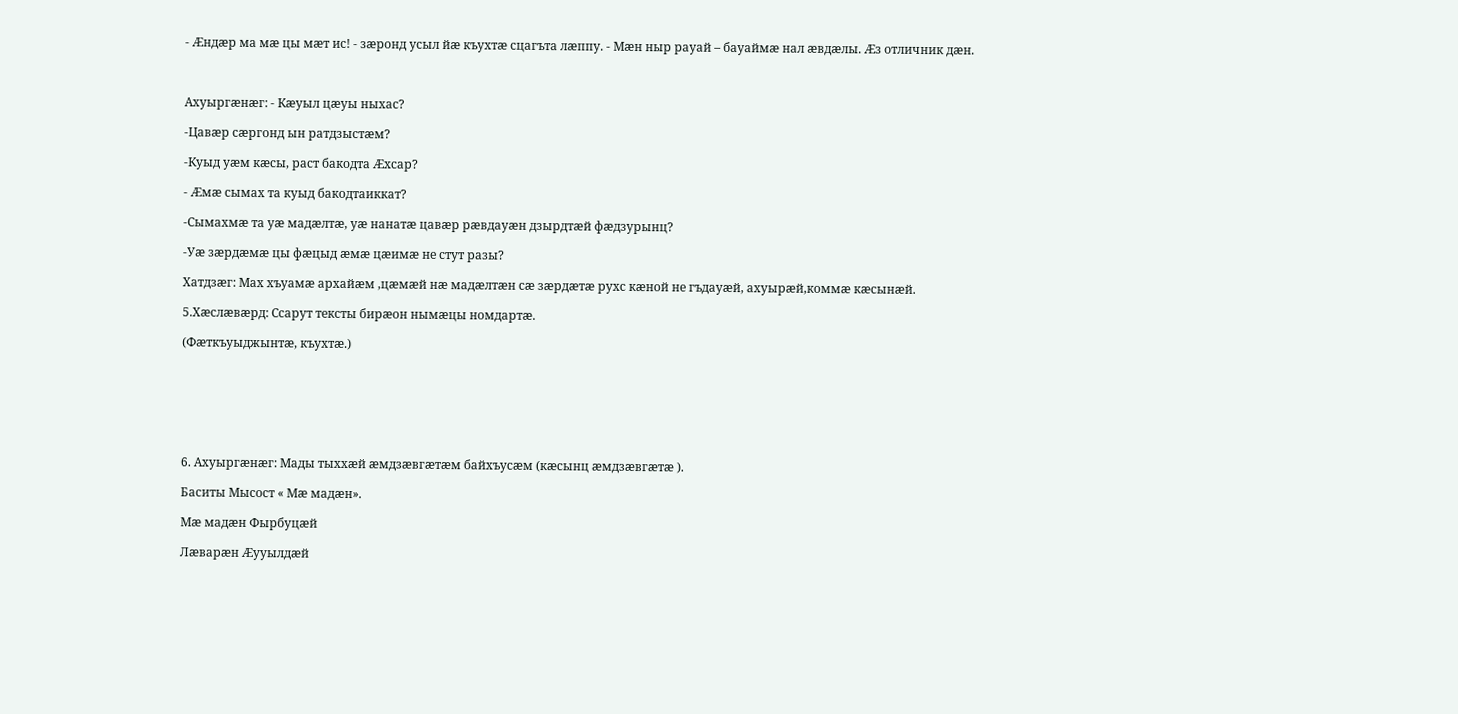- Æндæр ма мæ цы мæт ис! - зæронд усыл йæ къухтæ сцагъта лæппу. - Мæн ныр рауай – бауаймæ нал æвдæлы. Æз отличник дæн.



Ахуыргæнæг: - Кæуыл цæуы ныхас?

-Цавæр сæргонд ын ратдзыстæм?

-Куыд уæм кæсы, раст бакодта Æхсар?

- Æмæ сымах та куыд бакодтаиккат?

-Сымахмæ та уæ мадæлтæ, уæ нанатæ цавæр рæвдауæн дзырдтæй фæдзурынц?

-Уæ зæрдæмæ цы фæцыд æмæ цæимæ не стут разы?

Хатдзæг: Мах хъуамæ архайæм ,цæмæй нæ мадæлтæн сæ зæрдæтæ рухс кæной не гъдауæй, ахуырæй,коммæ кæсынæй.

5.Хæслæвæрд: Ссарут тексты бирæон нымæцы номдартæ.

(Фæткъуыджынтæ, къухтæ.)







6. Ахуыргæнæг: Мады тыххæй æмдзæвгæтæм байхъусæм (кæсынц æмдзæвгæтæ ).

Баситы Мысост « Мæ мадæн».

Мæ мадæн Фырбуцæй

Лæварæн Æууылдæй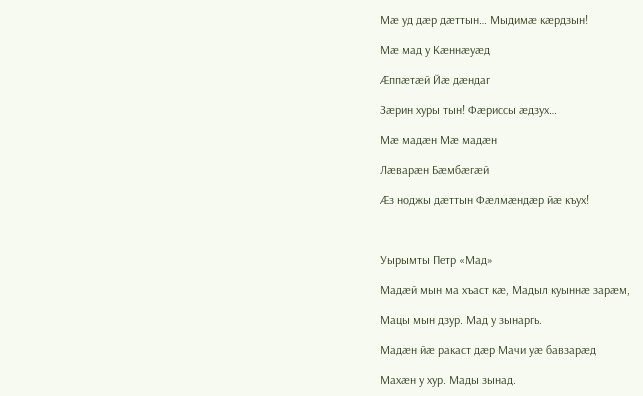Мæ уд дæр дæттын… Мыдимæ кæрдзын!

Мæ мад у Кæннæуæд

Æппæтæй Йæ дæндаг

Зæрин хуры тын! Фæриссы æдзух…

Мæ мадæн Мæ мадæн

Лæварæн Бæмбæгæй

Æз ноджы дæттын Фæлмæндæр йæ къух!



Уырымты Петр «Мад»

Мадæй мын ма хъаст кæ, Мадыл куыннæ зарæм,

Мацы мын дзур. Мад у зынаргь.

Мадæн йæ ракаст дæр Мачи уæ бавзарæд

Махæн у хур. Мады зынад.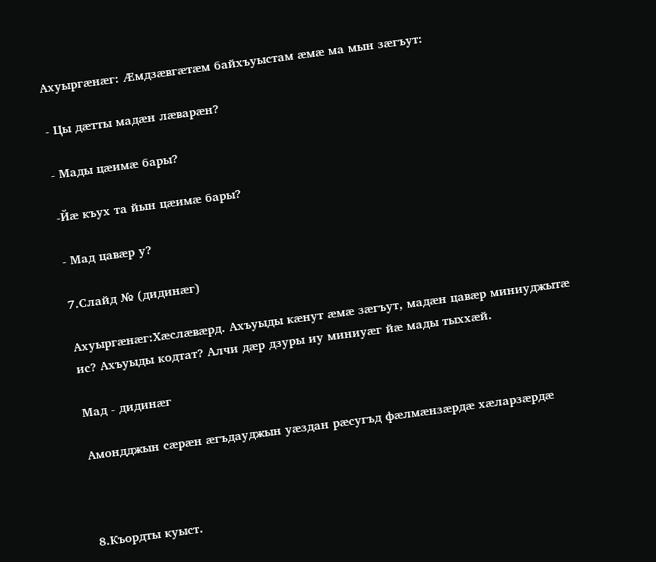Ахуыргæнæг: Æмдзæвгæтæм байхъуыстам æмæ ма мын зæгъут:

- Цы дæтты мадæн лæварæн?

- Мады цæимæ бары?

-Йæ къух та йын цæимæ бары?

- Мад цавæр у?

7.Слайд № (дидинæг)

Ахуыргæнæг:Хæслæвæрд. Ахъуыды кæнут æмæ зæгъут, мадæн цавæр миниуджытæ ис? Ахъуыды кодтат? Алчи дæр дзуры иу миниуæг йæ мады тыххæй.

Мад - дидинæг

Амондджын сæрæн æгъдауджын уæздан рæсугъд фæлмæнзæрдæ хæларзæрдæ



8.Къордты куыст.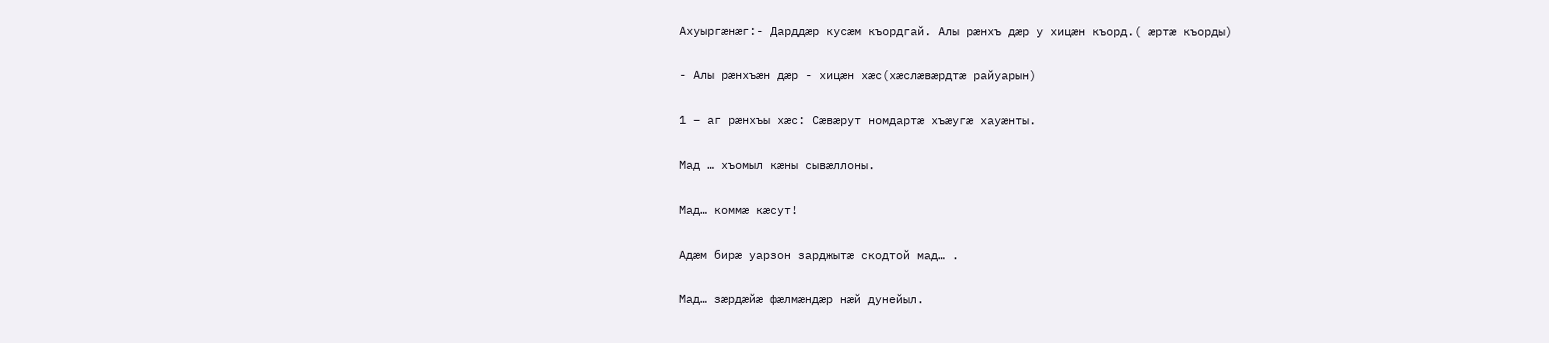Ахуыргæнæг:- Дарддæр кусæм къордгай. Алы рæнхъ дæр у хицæн къорд.( æртæ къорды)

- Алы рæнхъæн дæр - хицæн хæс(хæслæвæрдтæ райуарын)

1 – аг рæнхъы хæс: Сæвæрут номдартæ хъæугæ хауæнты.

Мад … хъомыл кæны сывæллоны.

Мад… коммæ кæсут!

Адæм бирæ уарзон зарджытæ скодтой мад… .

Мад… зæрдæйæ фæлмæндæр нæй дунейыл.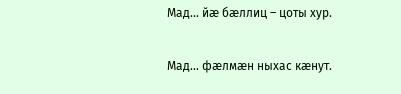Мад… йæ бæллиц – цоты хур.

Мад… фæлмæн ныхас кæнут.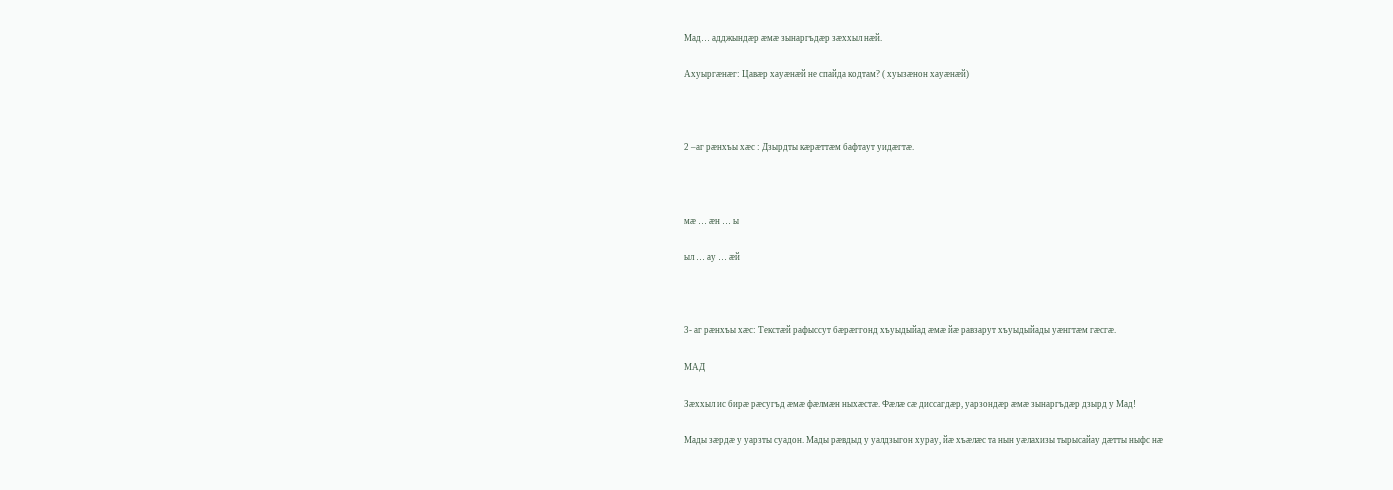Мад… адджындæр æмæ зынаргъдæр зæххыл нæй.

Ахуыргæнæг: Цавæр хауæнæй не спайда кодтам? ( хуызæнон хауæнæй)



2 –аг рæнхъы хæс : Дзырдты кæрæттæм бафтаут уидæгтæ.



мæ … æн … ы

ыл … ау … æй



3- аг рæнхъы хæс: Текстæй рафыссут бæрæггонд хъуыдыйад æмæ йæ равзарут хъуыдыйады уæнгтæм гæсгæ.

МАД

Зæххыл ис бирæ рæсугъд æмæ фæлмæн ныхæстæ. Фæлæ сæ диссагдæр, уарзондæр æмæ зынаргъдæр дзырд у Мад!

Мады зæрдæ у уарзты суадон. Мады рæвдыд у уалдзыгон хурау, йæ хъæлæс та нын уæлахизы тырысайау дæтты ныфс нæ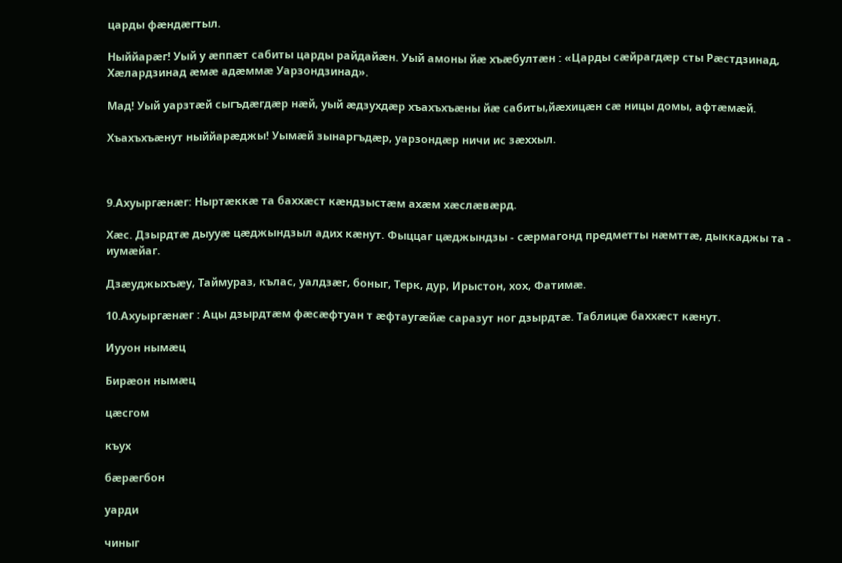царды фæндæгтыл.

Ныййарæг! Уый у æппæт сабиты царды райдайæн. Уый амоны йæ хъæбултæн : «Царды сæйрагдæр сты Рæстдзинад, Хæлардзинад æмæ адæммæ Уарзондзинад».

Мад! Уый уарзтæй сыгъдæгдæр нæй, уый æдзухдæр хъахъхъæны йæ сабиты,йæхицæн сæ ницы домы, афтæмæй.

Хъахъхъæнут ныййарæджы! Уымæй зынаргъдæр, уарзондæр ничи ис зæххыл.



9.Ахуыргæнæг: Ныртæккæ та баххæст кæндзыстæм ахæм хæслæвæрд.

Хæс. Дзырдтæ дыууæ цæджындзыл адих кæнут. Фыццаг цæджындзы - сæрмагонд предметты нæмттæ, дыккаджы та - иумæйаг.

Дзæуджыхъæу, Таймураз, кълас, уалдзæг, боныг, Терк, дур, Ирыстон, хох, Фатимæ.

10.Ахуыргæнæг : Ацы дзырдтæм фæсæфтуан т æфтаугæйæ саразут ног дзырдтæ. Таблицæ баххæст кæнут.

Иууон нымæц

Бирæон нымæц

цæсгом

къух

бæрæгбон

уарди

чиныг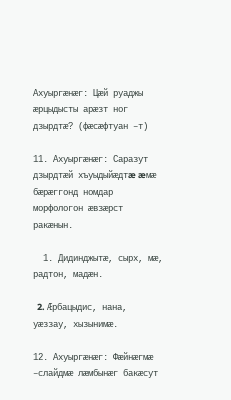Ахуыргæнæг: Цæй руаджы æрцыдысты арæзт ног дзырдтæ? (фæсæфтуан –т)

11. Ахуыргæнæг: Саразут дзырдтæй хъуыдыйæдтæ æмæ бæрæггонд номдар морфологон æвзæрст ракæнын.

  1. Дидинджытæ, сырх, мæ, радтон, мадæн.

  2. Æрбацыдис, нана, уæззау, хызынимæ.

12. Ахуыргæнæг: Фæйнæгмæ –слайдмæ лæмбынæг бакæсут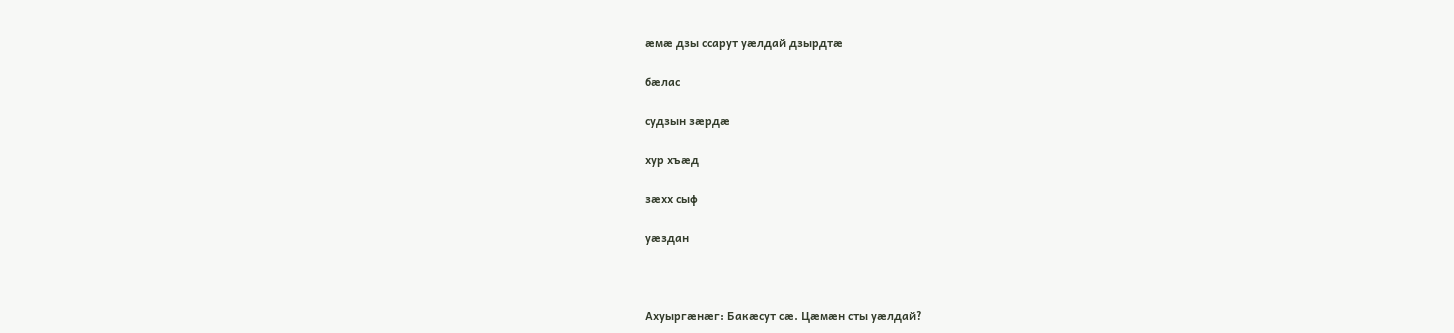æмæ дзы ссарут уæлдай дзырдтæ

бæлас

судзын зæрдæ

хур хъæд

зæхх сыф

уæздан



Ахуыргæнæг: Бакæсут сæ. Цæмæн сты уæлдай?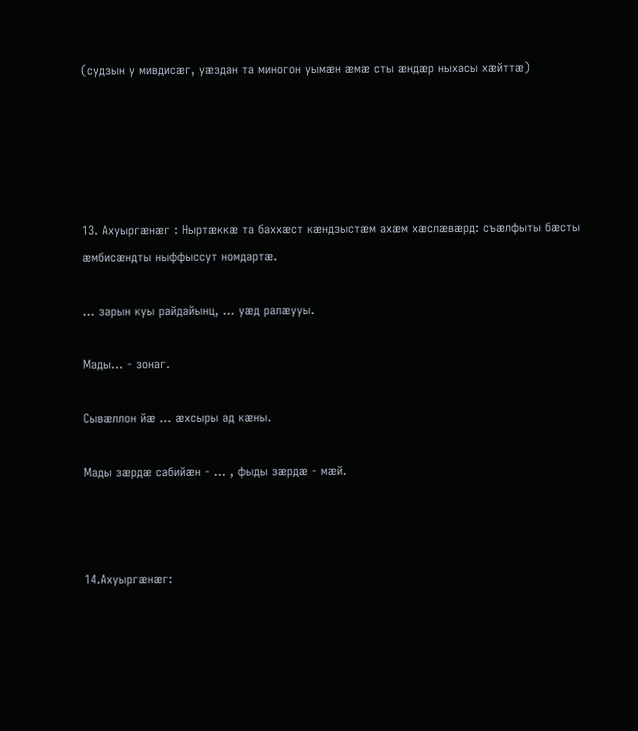(судзын у мивдисæг, уæздан та миногон уымæн æмæ сты æндæр ныхасы хæйттæ)





13. Ахуыргæнæг : Ныртæккæ та баххæст кæндзыстæм ахæм хæслæвæрд: съæлфыты бæсты æмбисæндты ныффыссут номдартæ.

… зарын куы райдайынц, … уæд ралæууы.

Мады… - зонаг.

Сывæллон йæ … æхсыры ад кæны.

Мады зæрдæ сабийæн - … , фыды зæрдæ - мæй.



14.Ахуыргæнæг: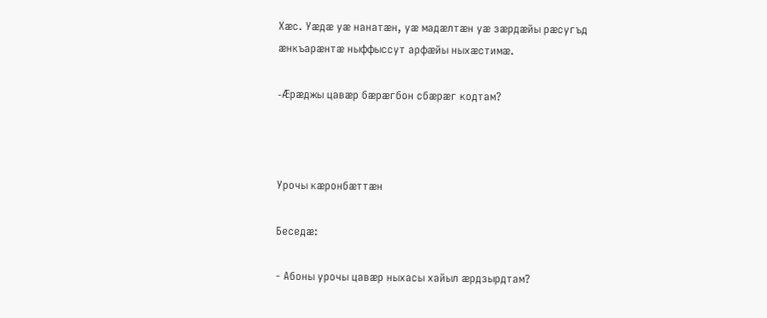Хæс. Уæдæ уæ нанатæн, уæ мадæлтæн уæ зæрдæйы рæсугъд æнкъарæнтæ ныффыссут арфæйы ныхæстимæ.

-Æрæджы цавæр бæрæгбон сбæрæг кодтам?



Урочы кæронбæттæн

Беседæ:

- Абоны урочы цавæр ныхасы хайыл æрдзырдтам?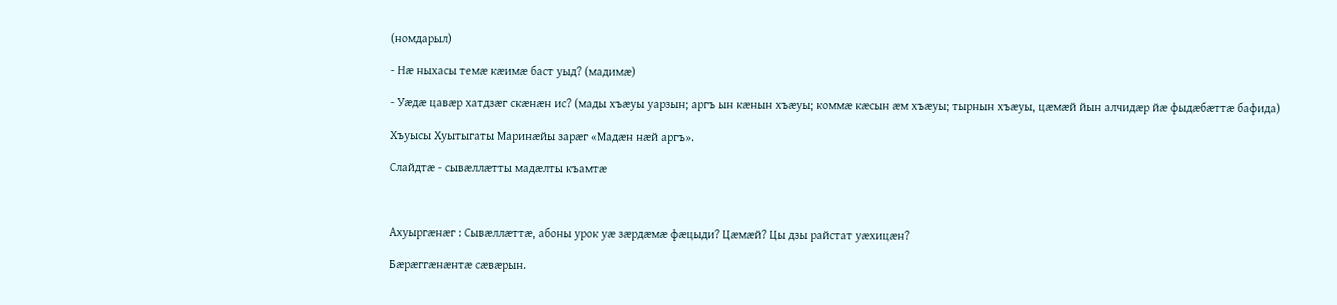(номдарыл)

- Нæ ныхасы темæ кæимæ баст уыд? (мадимæ)

- Уæдæ цавæр хатдзæг скæнæн ис? (мады хъæуы уарзын; аргъ ын кæнын хъæуы; коммæ кæсын æм хъæуы; тырнын хъæуы, цæмæй йын алчидæр йæ фыдæбæттæ бафида)

Хъуысы Хуытыгаты Маринæйы зарæг «Мадæн нæй аргъ».

Слайдтæ - сывæллæтты мадæлты къамтæ



Ахуыргæнæг : Сывæллæттæ, абоны урок уæ зæрдæмæ фæцыди? Цæмæй? Цы дзы райстат уæхицæн?

Бæрæггæнæнтæ сæвæрын.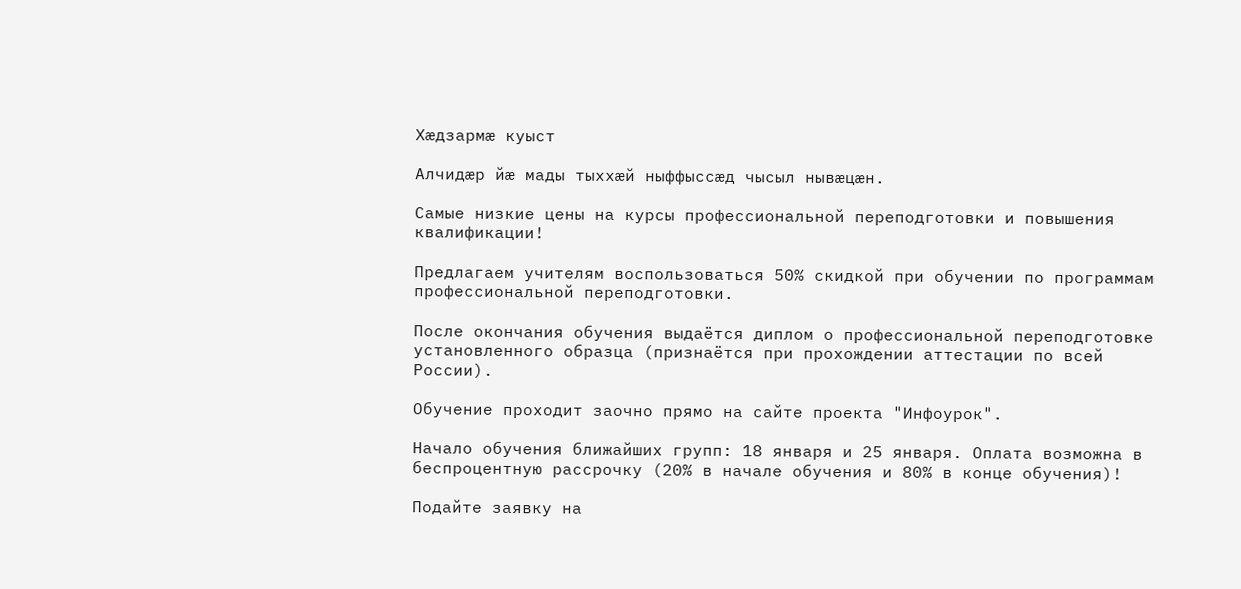Хæдзармæ куыст

Алчидæр йæ мады тыххæй ныффыссæд чысыл нывæцæн.

Самые низкие цены на курсы профессиональной переподготовки и повышения квалификации!

Предлагаем учителям воспользоваться 50% скидкой при обучении по программам профессиональной переподготовки.

После окончания обучения выдаётся диплом о профессиональной переподготовке установленного образца (признаётся при прохождении аттестации по всей России).

Обучение проходит заочно прямо на сайте проекта "Инфоурок".

Начало обучения ближайших групп: 18 января и 25 января. Оплата возможна в беспроцентную рассрочку (20% в начале обучения и 80% в конце обучения)!

Подайте заявку на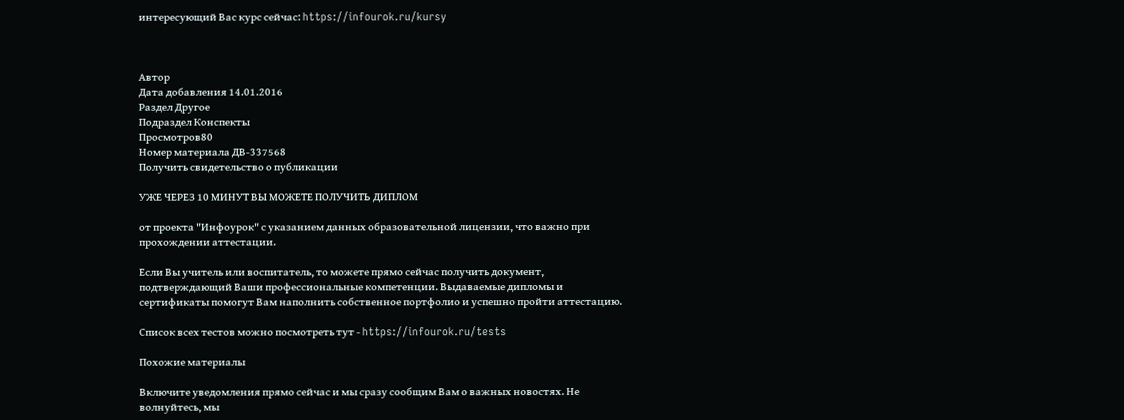интересующий Вас курс сейчас: https://infourok.ru/kursy



Автор
Дата добавления 14.01.2016
Раздел Другое
Подраздел Конспекты
Просмотров80
Номер материала ДВ-337568
Получить свидетельство о публикации

УЖЕ ЧЕРЕЗ 10 МИНУТ ВЫ МОЖЕТЕ ПОЛУЧИТЬ ДИПЛОМ

от проекта "Инфоурок" с указанием данных образовательной лицензии, что важно при прохождении аттестации.

Если Вы учитель или воспитатель, то можете прямо сейчас получить документ, подтверждающий Ваши профессиональные компетенции. Выдаваемые дипломы и сертификаты помогут Вам наполнить собственное портфолио и успешно пройти аттестацию.

Список всех тестов можно посмотреть тут - https://infourok.ru/tests

Похожие материалы

Включите уведомления прямо сейчас и мы сразу сообщим Вам о важных новостях. Не волнуйтесь, мы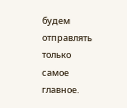будем отправлять только самое главное.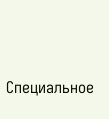Специальное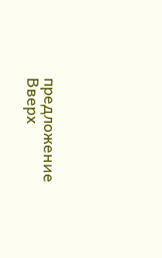предложение
Вверх